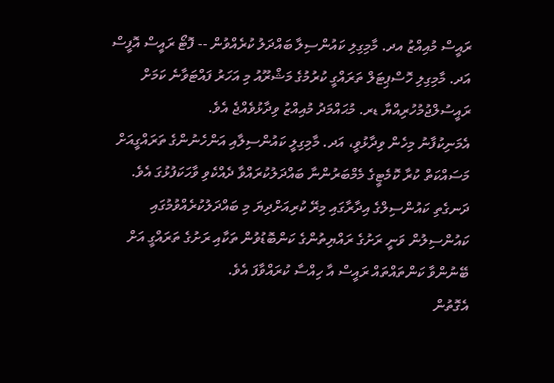ރައީސް މުއިއްޒު އދ. މާމިގިލި ކައުންސިލާ ބައްދަލު ކުރެއްވުން -- ފޮޓޯ ރައީސް އޮފީސް
އަދ. މާމިގިލި ހޮސްޕިޓަލް ތަރައްގީ ކުރުމުގެ މަޝްރޫއު މި އަހަރު ފައްޓަވާނެ ކަމަށް ރައީސުލްޖުމުހުރިއްޔާ ޑރ. މުޙައްމަދު މުއިއްޒު ވިދާޅުވެއްޖެ އެވެ.
އެމަނިކުފާނު މިހެން ވިދާޅުވީ، އަދ. މާމިގިލީ ކައުންސިލާއި އަންހެނުންގެ ތަރައްގީއަށް މަސައްކަތް ކުރާ ކޮމެޓީގެ މެމްބަރުންނާ ބައްދަލުކުރައްވާ ދެއްކެވި ވާހަކަފުޅުގަ އެވެ.
ދަނގެތި ކައުންސިލްގެ އިދާރާގައި މިރޭ ކުރިއަށްދިޔަ މި ބައްދަލުކުރެއްވުމުގައި ކައުންސިލުން ވަނީ ރަށުގެ ރައްޔިތުންގެ ކަންބޮޑުވުން ތަކާއި ރަށުގެ ތަރައްގީ އަށް ބޭނުންވާ ކަންތައްތައް ރައީސް އާ ހިއްސާ ކުރައްވާފަ އެވެ.
އެގޮތުން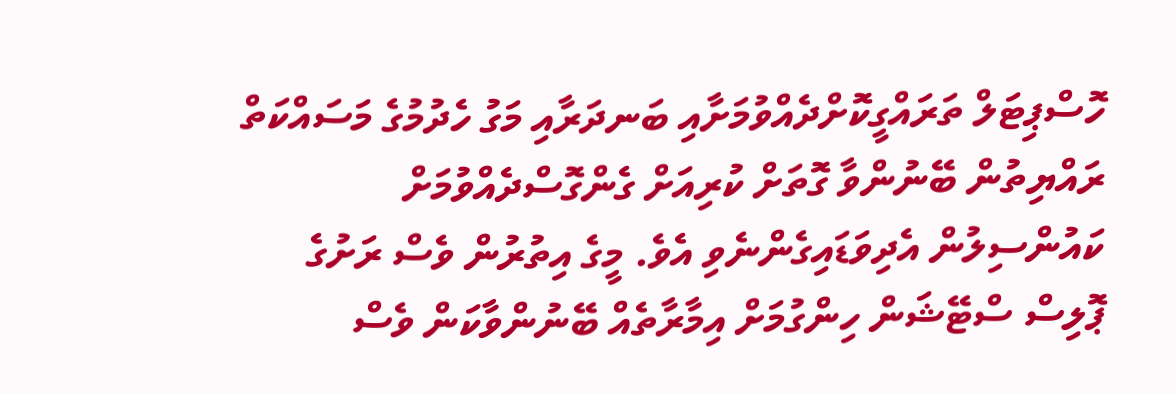ހޮސްޕިޓަލް ތަރައްގީކޮށްދެއްވުމަށާއި ބަނދަރާއި މަގު ހެދުމުގެ މަސައްކަތް ރައްޔިތުން ބޭނުންވާ ގޮތަށް ކުރިއަށް ގެންގޮސްދެއްވުމަށް ކައުންސިލުން އެދިވަޑައިގެންނެވި އެވެ. މީގެ އިތުރުން ވެސް ރަށުގެ ޕޮލިސް ސްޓޭޝަން ހިންގުމަށް އިމާރާތެއް ބޭނުންވާކަން ވެސް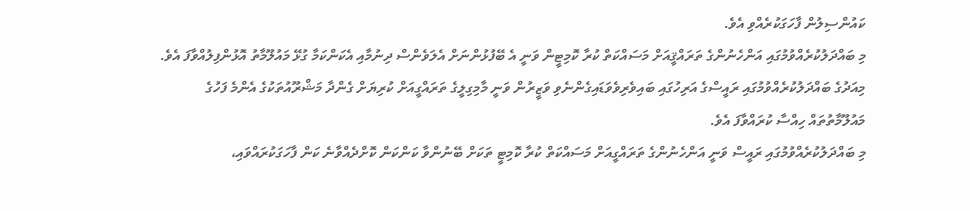ކައުންސިލުން ފާހަގަކުރެއްވި އެވެ.
މި ބައްދަލުކުރެއްވުމުގައި އަންހެނުންގެ ތަރައްޤީއަށް މަސައްކަތް ކުރާ ކޮމިޓީން ވަނީ އެ ބޭފުޅުންނަށް އެލަވެންސް ދިނުމާއި އެކަންކަމާ ގުޅޭ މައުލޫމާތު އޮޅުންފިލުއްވާފަ އެވެ.
މިއަދުގެ ބައްދަލުކުރެއްވުމުގައި ރައީސްގެ އަރިހުގައި ބައިވެރިވެވަޑައިގެންނެވި ވަޒީރުން ވަނީ މާމިގިލީގެ ތަރައްގީއަށް ކުރިޔަށް ގެންދާ މަޝްރޫއުތަކުގެ އެންމެ ފަހުގެ މައުލޫމާތުތައް ހިއްސާ ކުރައްވާފަ އެވެ.
މި ބައްދަލުކުރެއްވުމުގައި ރައީސް ވަނީ އަންހެނުންގެ ތަރައްގީއަށް މަސައްކަތް ކުރާ ކޮމިޓީ ތަކަށް ބޭނުންވާ ކަންކަން ކޮށްދެއްވާނެ ކަން ފާހަގަކުރައްވައި،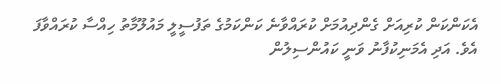އެކަންކަން ކުރިއަށް ގެންދިއުމަށް ކުރައްވާނެ ކަންކަމުގެ ތަފުސީލީ މައުލޫމާތު ހިއްސާ ކުރައްވާފަ އެވެ. އަދި އެމަނިކުފާނު ވަނީ ކައުންސިލުން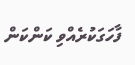ފާހަގަކުރެއްވި ކަންކަން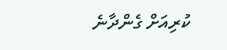ކުރިއަށް ގެންދާނެ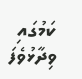ކަމުގައި ވިދާޅުވެފަ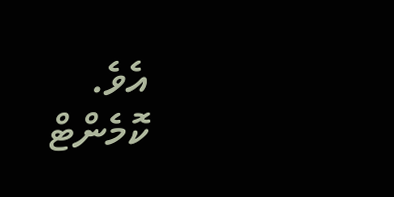އެވެ.
ކޮމެންޓް